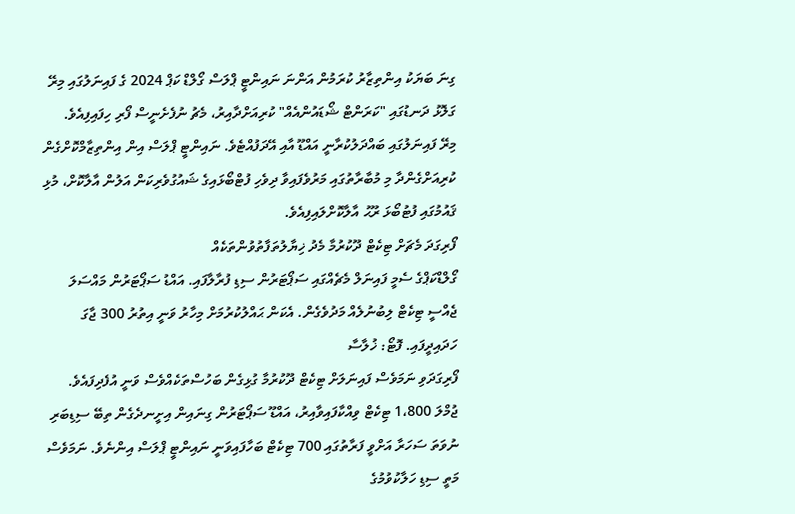ގިނަ ބަޔަކު އިންތިޒާރު ކުރަމުން އަންނަ ނައިންޓީ ޕްލަސް ގޯލްޑް ކަޕް 2024 ގެ ފައިނަލުގައި މިރޭ ގަލޮޅު ދަނޑުގައި "ކަރަންޓް ޝޯޑައުންއެއް" ކުރިއަށްދާއިރު، މެޗު ނުފެށެނީސް ފޯރި ހިފައިފިއެވެ.
މިރޭ ފައިނަލުގައި ބައްދަލުކުރާނީ އައްޑޫ އާއި އޭދަފުއްޓެވެ. ނައިންޓީ ޕްލަސް އިން އިންތިޒާމްކޮށްގެން ކުރިއަށްގެންދާ މި މުބާރާތުގައި މަރުވެފައިވާ ދިވެހި ފުޓްބޯޅައިގެ ޝައުގުވެރިކަން އަލުން އާލާކޮށް، މުޅި ޤައުމުގައި ފުޓުބޯޅަ ރޫޙު އާލާކޮށްލައިފިއެވެ.
ފޯރިގަދަ މެޗަށް ޓިކެޓް ދޫކުރުމާ މެދު ޚިޔާލުތަފާތުވުންތަކެއް
ގޯލްޑްކަޕްގެ ސެމީ ފައިނަލް މެޗެއްގައި ސަޕޯޓަރުން ސިޑި ފުރާލާފައި. އައްޑު ސަޕޯޓަރުން މައްސަލަ ޖެއްސީ ޓިކެޓް ލިބުނުލެއް މަދުވެގެން. އެކަން ޙައްލުކުރުމަށް މިހާރު ވަނީ އިތުރު 300 ޖާގަ ހަދައިދީފައި. ފޮޓޯ: ޚުލާސާ
ފޯރިގަދަވި ނަމަވެސް ފައިނަލަށް ޓިކެޓް ދޫކުރުމާ ގުޅިގެން ބަހުސްތަކެއްވެސް ވަނީ އުފެދިފައެވެ. ޖުމްލަ 1،800 ޓިކެޓް ވިއްކާފައިވާއިރު، އައްޑޫ ސަޕޯޓަރުން ގިނައިން އިށީނދެގެން ތިބޭ ސިޑިބަރި ނުވަތަ ސަހަރާ އަށްވީ ފަރާތުގައި 700 ޓިކެޓް ބަހާފައިވަނީ ނައިންޓީ ޕްލަސް އިންނެވެ. ނަމަވެސް މަތީ ސިޑި ހަލާކުވުމުގެ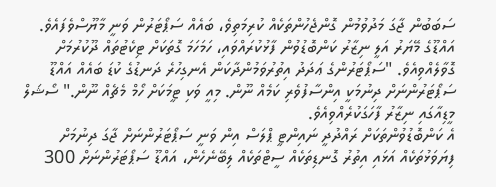ސަބަބުން ޖާގަ މަދުވުމުން ގޮންޖެހުންތަކެއް ކުރިމަތިވެ، ބައެއް ސަޕޯޓަރުން ވަނީ މާޔޫސްވެފައެވެ.
އައްޑޫގެ މޭޔަރު އަލީ ނިޒާރު ކަންބޮޑުވުން ފާޅުކުރައްވައި، ހަމަހަމަ ގޮތަކަށް ޓިކެޓުތައް ދޫކުރުމަށް ގޮވާލެއްވިއެވެ. "ސަޕޯޓަރުންގެ ޢަދަދު އިތުރުވަމުންދާކަން އެނގިހުރެ ދަނޑުގެ ކުޑަ ބައެއް އައްޑޫ ސަޕޯޓަރުންނަށް ދިނުމަކީ އިންސާފުވެރި ކަމެއް ނޫން. މިއީ ވަކި ޓީމަކަށް ހޯމް މެޗެއް ނޫން." ސޯޝަލް މީޑިއާގައި ނިޒާރު ފާހަގަކުރެއްވިއެވެ.
އެ ކަންބޮޑުވުންތަކަށް ރައްދުދީ ނައިންޓީ ޕްލަސް އިން ވަނީ ސަޕޯޓަރުންނަށް ޖާގަ ދިނުމަށް ފިޔަވަޅުތަކެއް އަޅައި އިތުރު ގޮނޑިތަކެއް ސީޓްތަކެއް ލިބޭނެހެން، އައްޑޫ ސަޕޯޓަރުންނަށް 300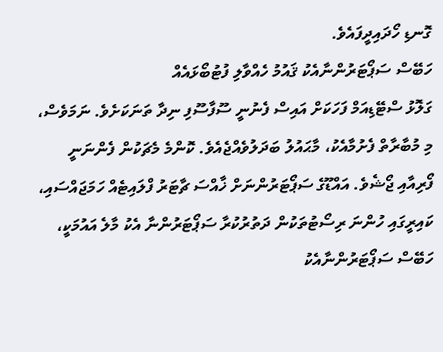ގޮނޑި ހޯދައިދީފައެވެ.
ހަބޭސް ސަޕޯޓަރުންނާއެކު ޤައުމު ހެއްވާލި ފުޓުބޯޅައެއް
ގަލޮޅު ސްޓޭޑިއަމް ފަހަކަށް އައިސް ފެނުނީ ސޫފާސޫފި ނިދާ ތަނަކަށެވެ. ނަމަވެސް، މި މުބާރާތް ފެށުމާއެކު، މާޙައުލު ބަދަލުވެއްޖެއެވެ. ކޮންމެ މެޗަކުން ފެންނަނީ ފޯރިއާއި ޖޯޝެވެ. އައްޑޫގެ ސަޕޯޓަރުންނަށް ޚާއްސަ ޗާޓަރު ފްލައިޓެއް ހަމަޖައްސައި، ކައިރީގައި ހުންނަ ރިސޯޓުތަކުން ދަތުރުކުރާ ސަޕޯޓަރުންނާ އެކު މާލެ އައުމަކީ، ހަބޭސް ސަޕޯޓަރުންނާއެކު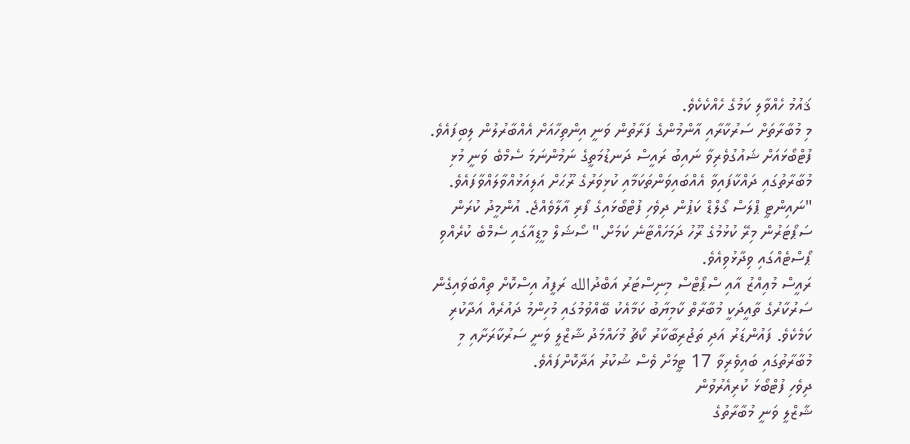ޤައުމު ހެއްވާލި ކަމުގެ ހެއްކެކެވެ.
މި މުބާރާތަށް ސަރުކާރާއި އާންމުންގެ ފަރާތުން ވަނީ އިންތިހާއަށް އެއްބާރުލުން ލިބިފައެވެ. ފުޓްބޯޅައަށް ޝައުގުވެރިވާ ނައިބު ރައީސް ދަނޑުމަތީގެ ނަމުންނަމަ ސެމްބެ ވަނީ މުޅި މުބާރާތުގައި ދައްކާފައިވާ އެއްބައިވަންތަކަމާއި ކުޅިވަރުގެ ރޫޙަށް އަލިއަޅުއްވާލައްވާފައެވެ. "ނައިންޓީ ޕްލަސް ގޯލްޑް ކަޕުން ދިވެހި ފުޓްބޯޅައިގެ ފޯރި އާލާވެއްޖެ. އުންމީދު ކުރަން ސަޕޯޓަރުން މިރޭ ކުޅުމުގެ ރޫހު ދަމަހައްޓާނެ ކަމަށް." ސޯޝަލް މީޑިއާގައި ސެމްބެ ކުރެއްވި ޕޯސްޓެއްގައި ވިދާޅުވިއެވެ.
ރައީސް މުޢިއްޒު އާއި ސްޕޯޓްސް މިނިސްޓަރު އަބްދުالله ރަފީއު އިސްކޮށް ތިއްބަވައިގެން ސަރުކާރުގެ ތާއީދަކީ މުބާރާތް ކާމިޔާބު ކަމާއެކު ބޭއްވުމުގައި މުހިންމު ދައުރެއް އަދާކުރި ކަމެކެވެ. ފައުންޑަރު އަދި ތަޖުރިބާކާރު ކޯޗު މުހައްމަދު ޝާޒްލީ ވަނީ ސަރުކާރަށާއި މި މުބާރާތުގައި ބައިވެރިވާ 17 ޓީމަށް ވެސް ޝުކުރު އަދާކޮށްފައެވެ.
ދިވެހި ފުޓްބޯޅަ ކުރިއެރުވުން
ޝާޒްލީ ވަނީ މުބާރާތުގެ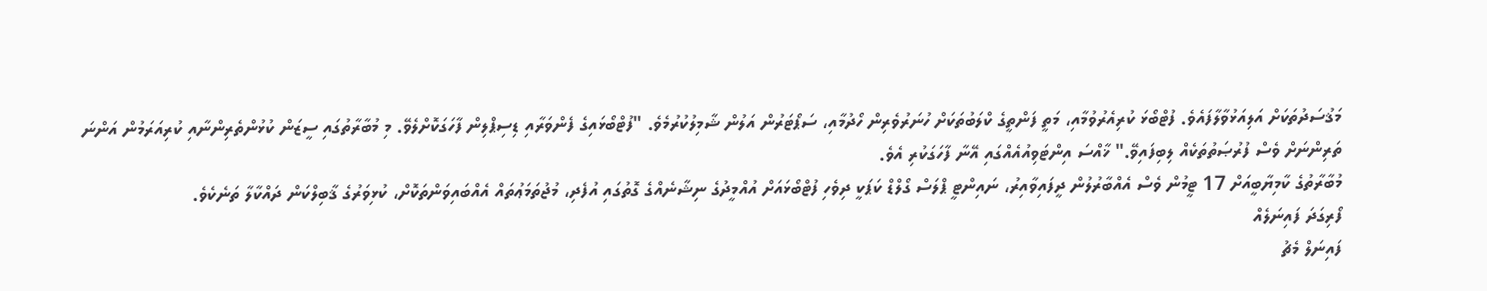މަޤުސަދުތަކަށް އަލިއަޅުވާލާފައެވެ. ފުޓްބޯޅަ ކުރިއެރުވުމާއި، މަތީ ފަންތީގެ ކްލަބުތަކަށް ހުނަރުވެރިން ހޯދުމާއި، ސަޕޯޓަރުން އަލުން ޝާމިލުކުރުމެވެ. "ފުޓްބޯޅައިގެ ފެންވަރާއި ޑިސިޕްލިން ފާހަގަކޮށްލެވޭ. މި މުބާރާތުގައި ސީޒަން ކުޅުންތެރިންނާއި ކުރިއަރަމުން އަންނަ ތަރިންނަށް ވެސް ފުރުޞަތުތަކެއް ލިބިފައިވޭ." ޚާއްސަ އިންޓަވިއުއެއްގައި އޭނާ ފާހަގަކުރި އެވެ.
މުބާރާތުގެ ކާމިޔާބީއަށް 17 ޓީމުން ވެސް އެއްބާރުލުން ދީފައިވާއިރު، ނައިންޓީ ޕްލަސް ގޯލްޑް ކަޕަކީ ދިވެހި ފުޓްބޯޅައަށް އުއްމީދުގެ ނިޝާނެއްގެ ގޮތުގައި އުފެދި، މުޖުތަމަޢުތައް އެއްބައިވަންތަކޮށް، ކުޅިވަރުގެ ޤާބިލްކަން ދައްކާލާ ތަނެކެވެ.
ފޯރިގަދަ ފައިނަލެއް
ފައިނަލް މެޗު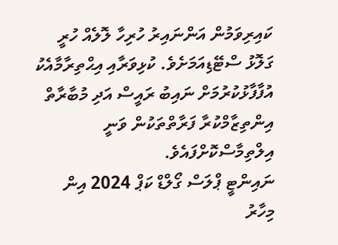ކައިރިވަމުން އަންނައިރު ހުރިހާ ލޮލެއް ހުރީ ގަލޮޅު ސްޓޭޑިއަމަށެވެ. ކުޅިވަރާއި އިޙްތިރާމާއެކު އުފާފާޅުކުރުމަށް ނައިބު ރައީސް އަދި މުބާރާތް އިންތިޒާމްކުރާ ފަރާތްތަކުން ވަނީ އިލްތިމާސްކޮށްފައެވެ.
ނައިންޓީ ޕްލަސް ގޯލްޑް ކަޕް 2024 އިން މިހާރު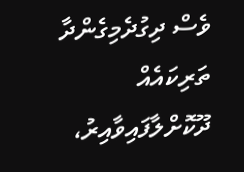ވެސް ދިގުދެމިގެންދާ ތަރިކައެއް ދޫކޮށްލާފައިވާއިރު،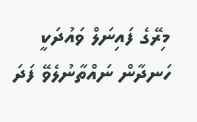މިރޭގެ ފައިނަލް ވައުދަކީ ހަނދާން ނައްތާނުލެވޭ ފަދަ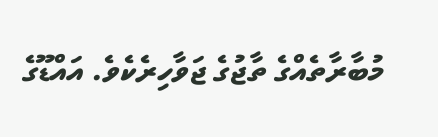މުބާރާތެއްގެ ތާޖުގެ ޖަވާހިރެކެވެ. އައްޑޫގެ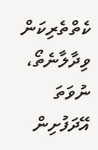ކެތްތެރިކަން ވިދާލާނެތޯ، ނުވަތަ އޭދަފުށިން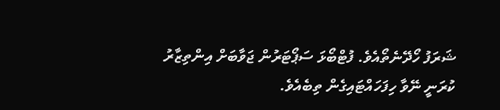ޝަރަފު ހޯދޭނެތޯއެވެ. ފުޓްބޯޅަ ސަޕޯޓަރުން ޖަވާބަށް އިންތިޒާރު ކުރަނީ ނޭވާ ހިފަހައްޓައިގެން ތިބެއެވެ.